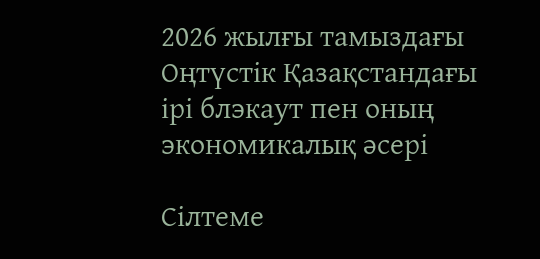2026 жылғы тамыздағы Оңтүстік Қазақстандағы ірі блэкаут пен оның экономикалық әсері

Сілтеме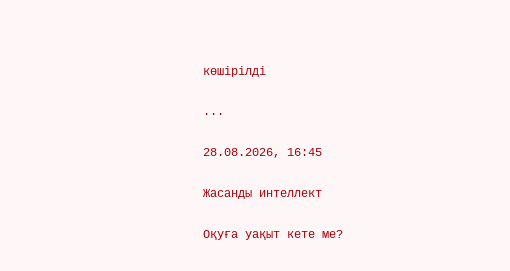көшірілді

...

28.08.2026, 16:45

Жасанды интеллект

Оқуға уақыт кете ме?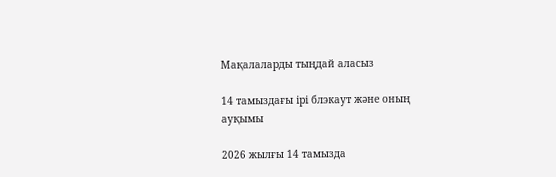Мақалаларды тыңдай аласыз

14 тамыздағы ірі блэкаут және оның ауқымы

2026 жылғы 14 тамызда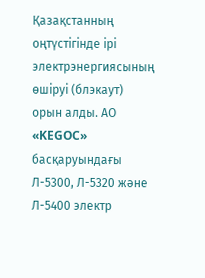Қазақстанның оңтүстігінде ірі электрэнергиясының өшіруі (блэкаут) орын алды. АО «KEGOC» басқаруындағы Л-5300, Л-5320 және Л-5400 электр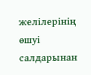желілерінің өшуі салдарынан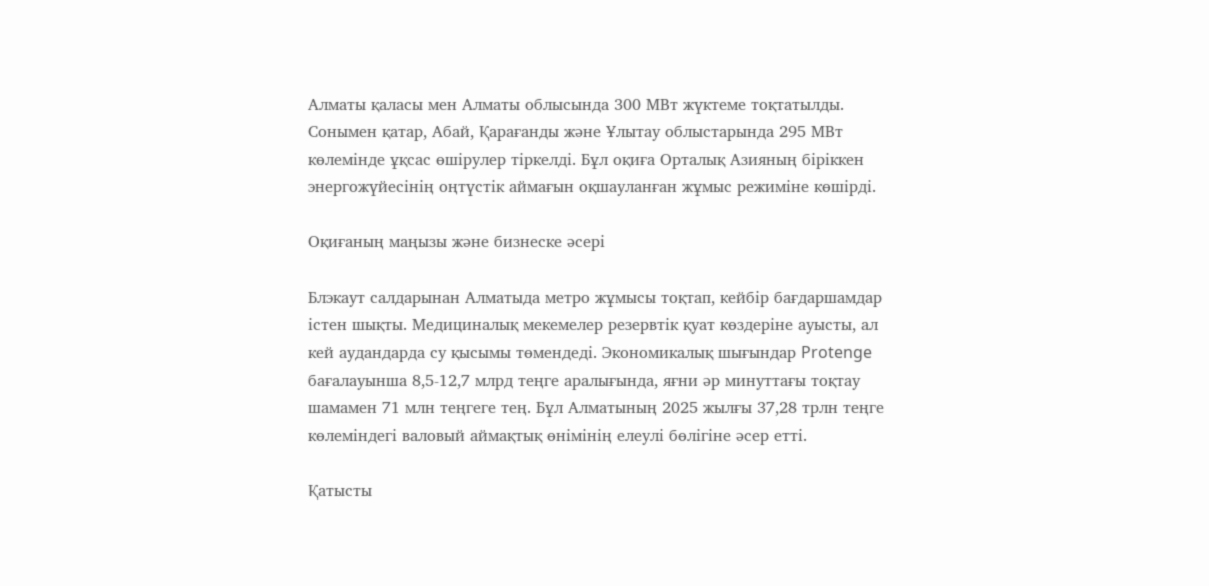Алматы қаласы мен Алматы облысында 300 МВт жүктеме тоқтатылды. Сонымен қатар, Абай, Қарағанды және Ұлытау облыстарында 295 МВт көлемінде ұқсас өшірулер тіркелді. Бұл оқиға Орталық Азияның біріккен энергожүйесінің оңтүстік аймағын оқшауланған жұмыс режиміне көшірді.

Оқиғаның маңызы және бизнеске әсері

Блэкаут салдарынан Алматыда метро жұмысы тоқтап, кейбір бағдаршамдар істен шықты. Медициналық мекемелер резервтік қуат көздеріне ауысты, ал кей аудандарда су қысымы төмендеді. Экономикалық шығындар Protenge бағалауынша 8,5-12,7 млрд теңге аралығында, яғни әр минуттағы тоқтау шамамен 71 млн теңгеге тең. Бұл Алматының 2025 жылғы 37,28 трлн теңге көлеміндегі валовый аймақтық өнімінің елеулі бөлігіне әсер етті.

Қатысты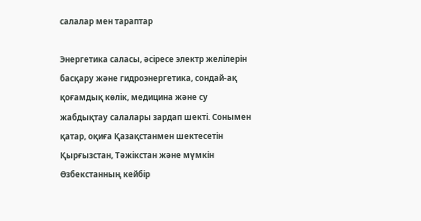салалар мен тараптар

Энергетика саласы, әсіресе электр желілерін басқару және гидроэнергетика, сондай-ақ қоғамдық көлік, медицина және су жабдықтау салалары зардап шекті. Сонымен қатар, оқиға Қазақстанмен шектесетін Қырғызстан, Тәжікстан және мүмкін Өзбекстанның кейбір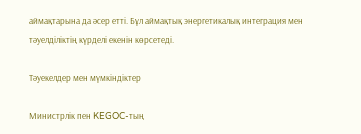аймақтарына да әсер етті. Бұл аймақтық энергетикалық интеграция мен тәуелділіктің күрделі екенін көрсетеді.

Тәуекелдер мен мүмкіндіктер

Министрлік пен KEGOC-тың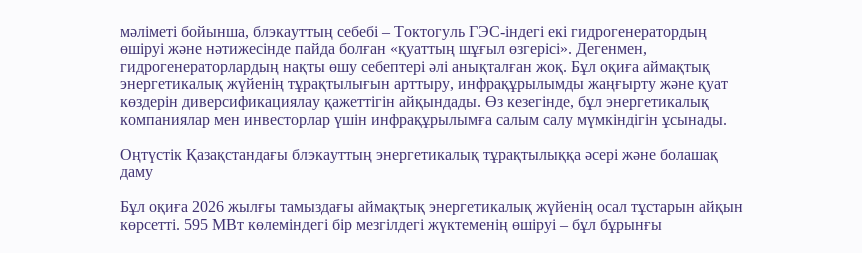мәліметі бойынша, блэкауттың себебі – Токтогуль ГЭС-індегі екі гидрогенератордың өшіруі және нәтижесінде пайда болған «қуаттың шұғыл өзгерісі». Дегенмен, гидрогенераторлардың нақты өшу себептері әлі анықталған жоқ. Бұл оқиға аймақтық энергетикалық жүйенің тұрақтылығын арттыру, инфрақұрылымды жаңғырту және қуат көздерін диверсификациялау қажеттігін айқындады. Өз кезегінде, бұл энергетикалық компаниялар мен инвесторлар үшін инфрақұрылымға салым салу мүмкіндігін ұсынады.

Оңтүстік Қазақстандағы блэкауттың энергетикалық тұрақтылыққа әсері және болашақ даму

Бұл оқиға 2026 жылғы тамыздағы аймақтық энергетикалық жүйенің осал тұстарын айқын көрсетті. 595 МВт көлеміндегі бір мезгілдегі жүктеменің өшіруі – бұл бұрынғы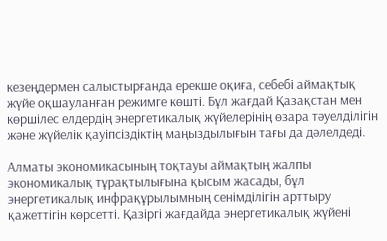кезеңдермен салыстырғанда ерекше оқиға, себебі аймақтық жүйе оқшауланған режимге көшті. Бұл жағдай Қазақстан мен көршілес елдердің энергетикалық жүйелерінің өзара тәуелділігін және жүйелік қауіпсіздіктің маңыздылығын тағы да дәлелдеді.

Алматы экономикасының тоқтауы аймақтың жалпы экономикалық тұрақтылығына қысым жасады, бұл энергетикалық инфрақұрылымның сенімділігін арттыру қажеттігін көрсетті. Қазіргі жағдайда энергетикалық жүйені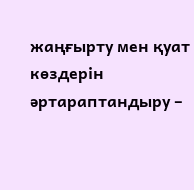жаңғырту мен қуат көздерін әртараптандыру –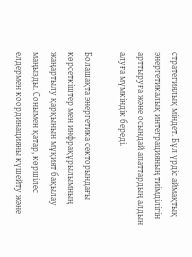стратегиялық міндет. Бұл үрдіс аймақтық энергетикалық интеграцияның тиімділігін арттыруға және осындай апаттардың алдын алуға мүмкіндік береді.

Болашақта энергетика секторындағы көрсеткіштер мен инфрақұрылымның жаңартылу қарқынын мұқият бақылау маңызды. Сонымен қатар, көршілес елдермен координацияны күшейту және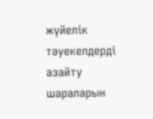жүйелік тәуекелдерді азайту шараларын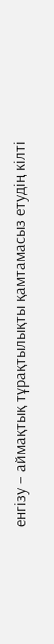енгізу – аймақтық тұрақтылықты қамтамасыз етудің кілті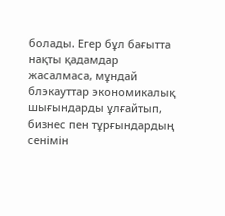болады. Егер бұл бағытта нақты қадамдар жасалмаса, мұндай блэкауттар экономикалық шығындарды ұлғайтып, бизнес пен тұрғындардың сенімін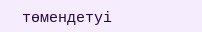төмендетуі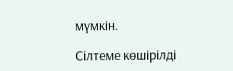мүмкін.

Сілтеме көшірілді